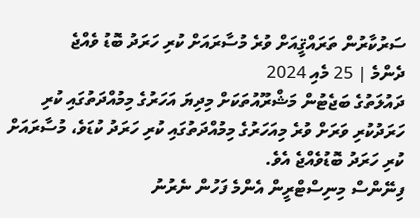ސަރުކާރުން ތަރައްޤީއަށް ވުރެ މުސާރައަށް ކުރި ހަރަދު ބޮޑު ވެއްޖެ
ދެންމެ | 25 މެއި 2024
ދައުލަތުގެ ބަޖެޓުން މަޝްރޫއުތަކަށް މިދިޔަ އަހަރުގެ މިމުއްދަތުގައި ކުރި ހަރަދުކުރި ވަރަށް ވުރެ މިއަހަރުގެ މިމުއްދަތުގައި ކުރި ހަރަދު ކުޑަވެ، މުސާރައަށް ކުރި ހަރަދު ބޮޑުވެއްޖެ އެވެ.
ފިނޭންސް މިނިސްޓްރީން އެންމެ ފަހުން ނެރުނު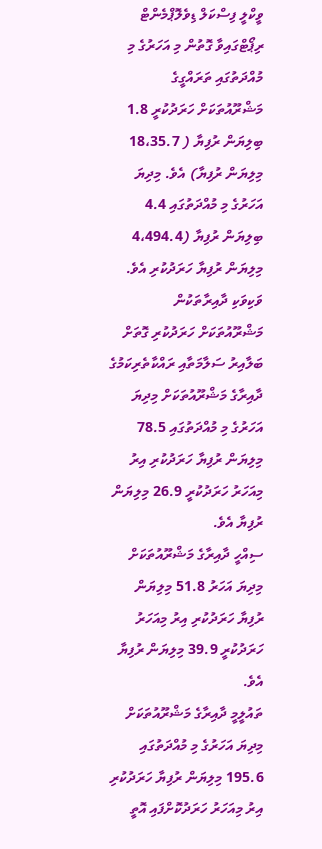ވީކްލީ ފިސްކަލް ޑިވެލޮޕްމެންޓް ރިޕޯޓްގައިވާ ގޮތުން މި އަހަރުގެ މި މުއްދަތުގައި ތަރައްގީގެ މަޝްރޫއުތަކަށް ހަރަދުކުރީ 1.8 ބިލިޔަން ރުފިޔާ ( 18،35.7 މިލިޔަން ރުފިޔާ) އެވެ. މިދިޔަ އަހަރުގެ މި މުއްދަތުގައި 4.4 ބިލިޔަން ރުފިޔާ (4،494.4 މިލިޔަން ރުފިޔާ ހަރަދުކުރި އެވެ.
ވަކިވަކި ދާއިރާތަކުން މަޝްރޫއުތަކަށް ހަރަދުކުރި ގޮތަށް ބަލާއިރު ސަލާމަތާއި ރައްކާތެރިކަމުގެ ދާއިރާގެ މަޝްރޫއުތަކަށް މިދިޔަ އަހަރުގެ މި މުއްދަތުގައި 78.5 މިލިޔަން ރުފިޔާ ހަރަދުކުރި އިރު މިއަހަރު ހަރަދުކުރީ 26.9 މިލިޔަން ރުފިޔާ އެވެ.
ސިއްހީ ދާއިރާގެ މަޝްރޫއުތަކަށް މިދިޔަ އަހަރު 51.8 މިލިޔަން ރުފިޔާ ހަރަދުކުރި އިރު މިއަހަރު ހަރަދުކުރީ 39.9 މިލިޔަން ރުފިޔާ އެވެ.
ތައުލީމީ ދާއިރާގެ މަޝްރޫއުތަކަށް މިދިޔަ އަހަރުގެ މި މުއްދަތުގައި 195.6 މިލިޔަން ރުފިޔާ ހަރަދުކުރި އިރު މިއަހަރު ހަރަދުކޮށްފައި އޮތީ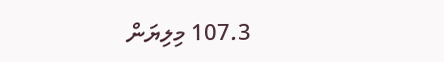107.3 މިލިޔަން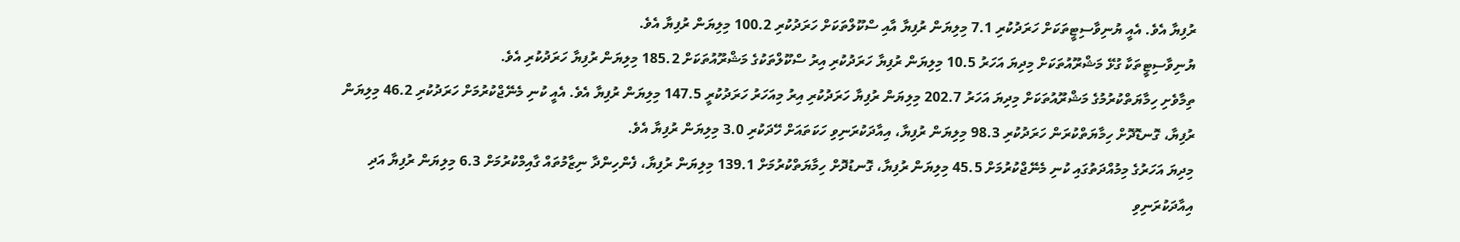ރުފިޔާ އެވެ. އެއީ ޔުނިވާސިޓީތަކަށް ހަރަދުކުރި 7.1 މިލިޔަން ރުފިޔާ އާއި ސްކޫލްތަކަށް ހަރަދުކުރި 100.2 މިލިޔަން ރުފިޔާ އެވެ.
ޔުނިވާސިޓީތަކާ ގުޅޭ މަޝްރޫއުތަކަށް މިދިޔަ އަހަރު 10.5 މިލިޔަން ރުފިޔާ ހަރަދުކުރި އިރު ސްކޫލްތަކުގެ މަޝްރޫއުތަކަށް 185.2 މިލިޔަން ރުފިޔާ ހަރަދުކުރި އެވެ.
ތިމާވެށި ހިމާޔަތްކުރުމުގެ މަޝްރޫއުތަކަށް މިދިޔަ އަހަރު 202.7 މިލިޔަން ރުފިޔާ ހަރަދުކުރި އިރު މިއަހަރު ހަރަދުކުރީ 147.5 މިލިޔަން ރުފިޔާ އެވެ. އެއީ ކުނި މެނޭޖްކުރުމަށް ހަރަދުކުރި 46.2 މިލިޔަން ރުފިޔާ، ގޮނޑޮދޮށް ހިމާޔަތްކުރަން ހަރަދުކުރި 98.3 މިލިޔަން ރުފިޔާ، އިއާދަކުރަނިވި ހަކަތައަށް ހޭދަކުރި 3.0 މިލިޔަން ރުފިޔާ އެވެ.
މިދިޔަ އަހަރުގެ މިމުއްދަތުގައި ކުނި މެނޭޖްކުރުމަށް 45.5 މިލިޔަން ރުފިޔާ، ގޮނޑުދޮށް ހިމާޔަތްކުރުމަށް 139.1 މިލިޔަން ރުފިޔާ، ފެންހިންދާ ނިޒާމުތައް ގާއިމްކުރުމަށް 6.3 މިލިޔަން ރުފިޔާ އަދި އިއާދަކުރަނިވި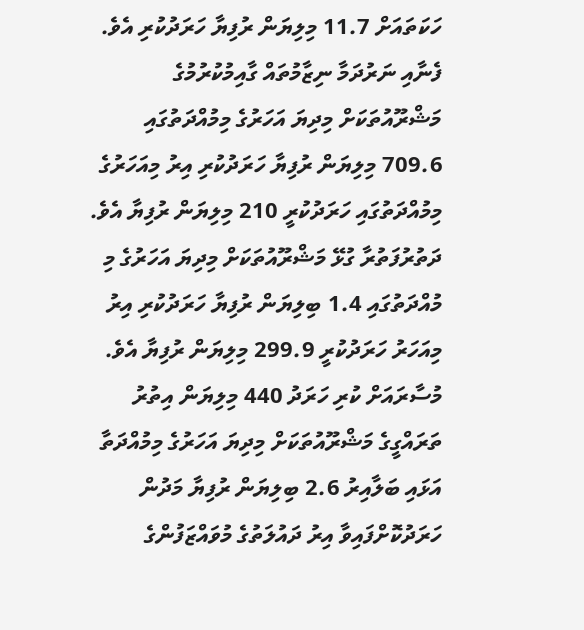ހަކަތައަށް 11.7 މިލިޔަން ރުފިޔާ ހަރަދުކުރި އެވެ.
ފެނާއި ނަރުދަމާ ނިޒާމުތައް ގާއިމުކުރުމުގެ މަޝްރޫއުތަކަށް މިދިޔަ އަހަރުގެ މިމުއްދަތުގައި 709.6 މިލިޔަން ރުފިޔާ ހަރަދުކުރި އިރު މިއަހަރުގެ މިމުއްދަތުގައި ހަރަދުކުރީ 210 މިލިޔަން ރުފިޔާ އެވެ.
ދަތުރުފަތުރާ ގުޅޭ މަޝްރޫއުތަކަށް މިދިޔަ އަހަރުގެ މި މުއްދަތުގައި 1.4 ބިލިޔަން ރުފިޔާ ހަރަދުކުރި އިރު މިއަހަރު ހަރަދުކުރީ 299.9 މިލިޔަން ރުފިޔާ އެވެ.
މުސާރައަށް ކުރި ހަރަދު 440 މިލިޔަން އިތުރު
ތަރައްގީގެ މަޝްރޫއުތަކަށް މިދިޔަ އަހަރުގެ މިމުއްދަތާ އަޅައި ބަލާއިރު 2.6 ބިލިޔަން ރުފިޔާ މަދުން ހަރަދުކޮށްފައިވާ އިރު ދައުލަތުގެ މުވައްޒަފުންގެ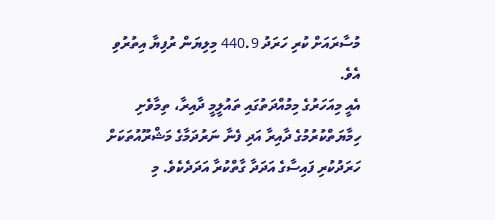މުސާރައަށް ކުރި ހަރަދު 440.9 މިލިޔަން ރުފިޔާ އިތުރުވި އެވެ.
އެއީ މިއަހަރުގެ މިމުއްދަތުގައި ތައުލީމީ ދާއިރާ، ތިމާވެށި ހިމާޔަތްކުރުމުގެ ދާއިރާ އަދި ފެނާ ނަރުދަމާގެ މަޝްރޫއުތަކަށް ހަރަދުކުރި ފައިސާގެ އަދަދާ ގާތްކުރާ އަދަދެކެވެ. މި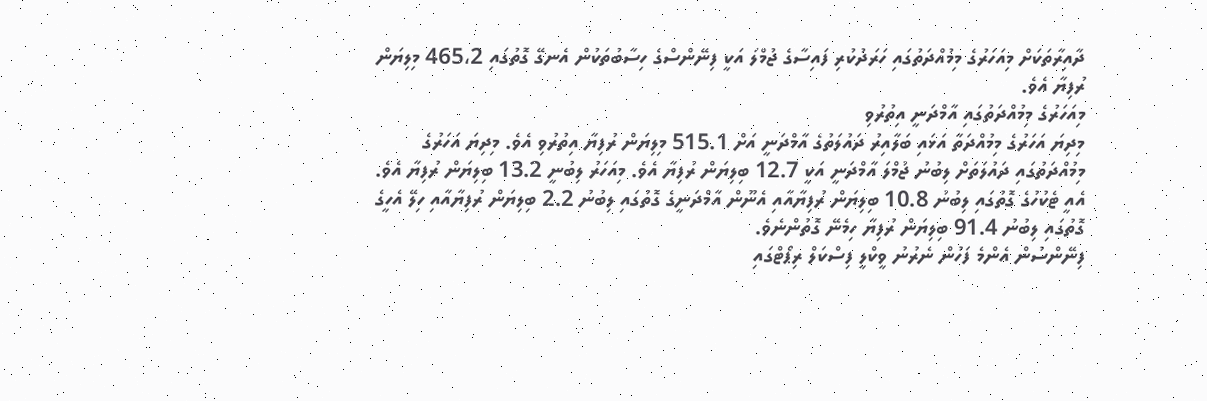ދާއިރާތަކަށް މިއަހަރުގެ މިމުއްދަތުގައި ހަރަދުކުރި ފައިސާގެ ޖުމްލަ އަކީ ފިނޭންސްގެ ހިސާބުތަކުން އެނގޭ ގޮތުގައި 465،2 މިލިޔަން ރުފިޔާ އެވެ.
މިއަހަރުގެ މިމުއްދަތުގައި އާމްދަނީ އިތުރުވި
މިދިޔަ އަހަރުގެ މިމުއްދަތާ އަޅައި ބަލާއިރު ދައުލަތުގެ އާމްދަނީ އަށް 515.1 މިލިޔަން ރުފިޔާ އިތުރުވި އެވެ. މިދިޔަ އަހަރުގެ މިމުއްދަތުގައި ދައުލަތަށް ލިބުނު ޖުމްލަ އާމްދަނީ އަކީ 12.7 ބިލިޔަން ރުފިޔާ އެވެ. މިއަހަރު ލިބުނީ 13.2 ބިލިޔަން ރުފިޔާ އެވެ.
އެއީ ޓެކުހުގެ ގޮތުގައި ލިބުނު 10.8 ބިލިޔަން ރުފިޔާއާއި އެނޫން އާމްދަނީގެ ގޮތުގައި ލިބުނު 2.2 ބިލިޔަން ރުފިޔާއާއި ހިލޭ އެހީގެ ގޮތުގައި ލިބުނު 91.4 ބިލިޔަން ރުފިޔާ ހިމެނޭ ގޮތުންނެވެ.
ފިނޭންސުން އެންމެ ފަހުން ނެރުނު ވީކްލީ ފިސްކަލް ރިޕޯޓްގައި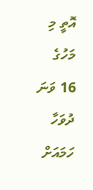އޮތީ މި މަހުގެ 16 ވަނަ ދުވަހާ ހަމައަށް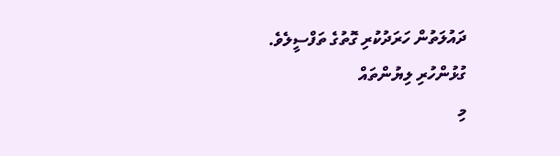ދައުލަތުން ހަރަދުކުރި ގޮތުގެ ތަފްސީލެވެ.
ގުޅުންހުރި ލިޔުންތައް
މި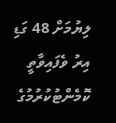ލިޔުމަށް 48 ގަޑި އިރު ވެފައިވާތީ ކޮމެންޓުކުރުމުގެ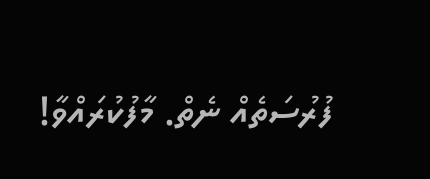ފުރުސަތެއް ނެތް. މާފުކުރައްވާ!